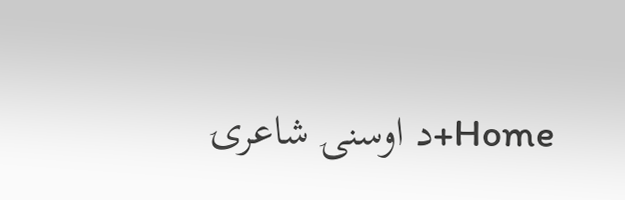Home+د اوسنۍ شاعرۍ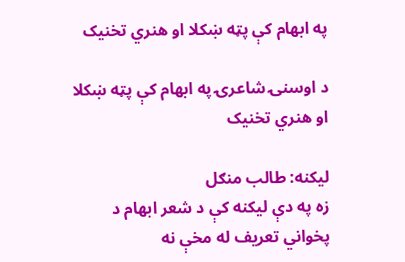په ابهام کې پټه ښکلا او هنري تخنیک

د اوسنۍ شاعرۍ په ابهام کې پټه ښکلا او هنري تخنیک

لیکنه: طالب منګل
زه په دې لیکنه کې د شعر ابهام د پخواني تعریف له مخې نه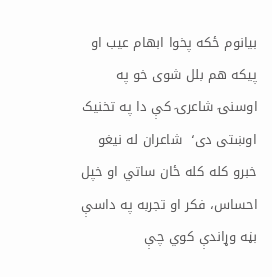بیانوم ځکه پخوا ابهام عیب او پیکه هم بلل شوی خو په اوسنۍ شاعرۍ کې دا په تخنیک اوښتی دی٬  شاعران له نیغو خبرو کله کله ځان ساتي او خپل احساس، فکر او تجربه په داسې بڼه وړاندې کوي چې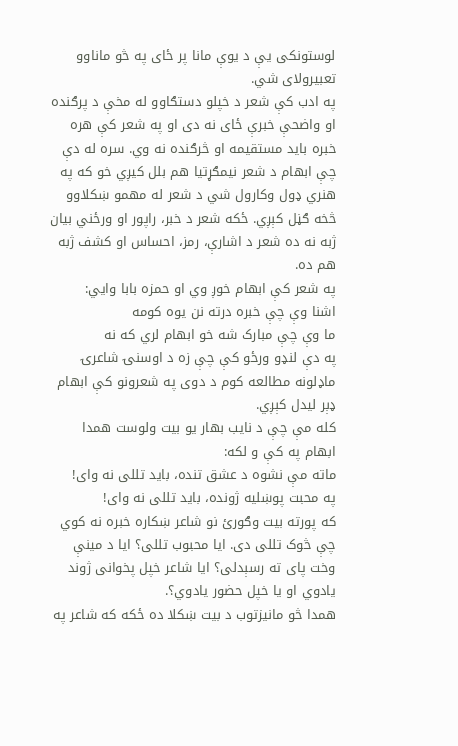لوستونکی یې د یوې مانا پر ځای په څو ماناوو تعبیرولای شي.
په ادب کې شعر د خپلو دستګاوو له مخې د پرګنده او واضحې خبرې ځای نه دی او په شعر کې هره خبره باید مستقیمه او څرګنده نه وي. سره له دې چې ابهام د شعر نیمګړتیا هم بلل کیږي خو که په هنري ډول وکارول شي د شعر له مهمو ښکلاوو څخه ګڼل کېږي. ځکه شعر د خبر، راپور او ورځني بیان ژبه نه ده شعر د اشارې، رمز، احساس او کشف ژبه هم ده.
په شعر کې ابهام خوږ وي او حمزه بابا وایي:
اشنا وې چې خبره درته نن یوه کومه
ما وې چې مبارک شه خو ابهام لري که نه
په دې لنډو ورځو کې چې زه د اوسنۍ شاعرۍ ماډلونه مطالعه کوم د دوی په شعرونو کې ابهام ډېر لیدل کېږي.
کله مې چې د نایب بهار یو بیت ولوست همدا ابهام په کې و لکه:
ماته مې نشوه د عشق تنده، باید تللی نه وای!
په محبت پوښلیه ژونده، باید تللی نه وای!
که پورته بیت وګورئ نو شاعر ښکاره خبره نه کوي چې څوک تللی دی. ایا محبوب تللی؟ ایا د مینې وخت پای ته رسېدلی؟ ایا شاعر خپل پخوانی ژوند یادوي او یا خپل حضور یادوي؟.
همدا څو مانیزتوب د بیت ښکلا ده ځکه که شاعر په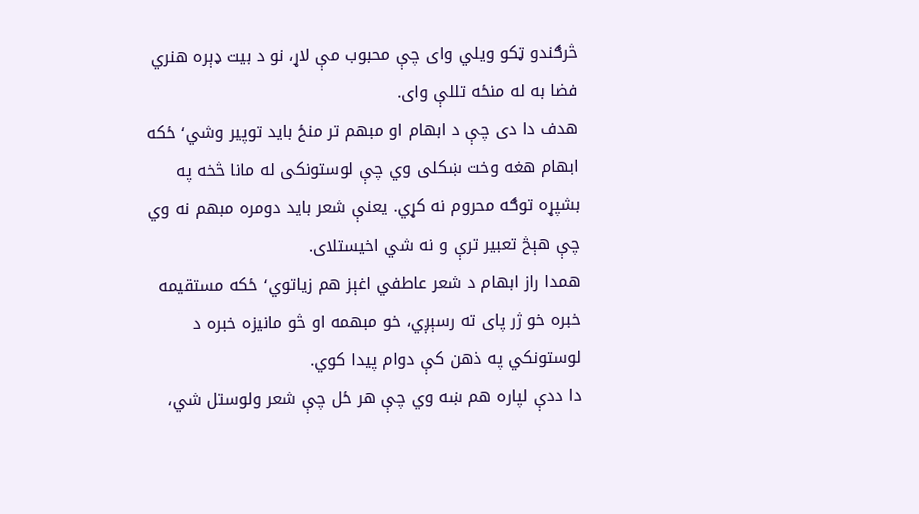څرګندو ټکو ویلي وای چې محبوب مې لاړ، نو د بیت ډېره هنري فضا به له منځه تللې وای.
هدف دا دی چې د ابهام او مبهم تر منځ باید توپیر وشي٬ ځکه ابهام هغه وخت ښکلی وي چې لوستونکی له مانا څخه په بشپړه توګه محروم نه کړي. یعنې شعر باید دومره مبهم نه وي چې هېڅ تعبیر ترې و نه شي اخیستلای.
همدا راز ابهام د شعر عاطفي اغېز هم زیاتوي٬ ځکه مستقیمه خبره خو ژر پای ته رسېږي، خو مبهمه او څو مانیزه خبره د لوستونکي په ذهن کې دوام پیدا کوي.
دا ددې لپاره هم ښه وي چې هر ځل چې شعر ولوستل شي،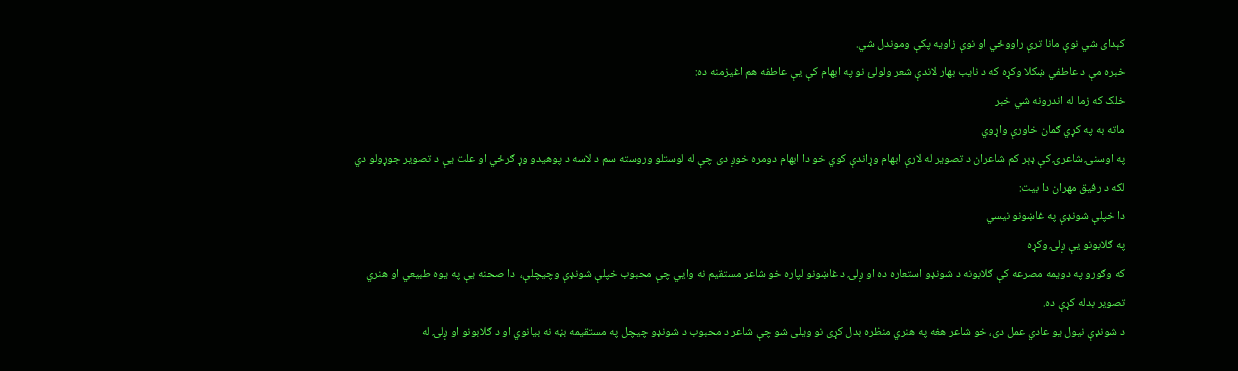کېدای شي نوې مانا ترې راووځي او نوې زاویه پکې وموندل شي.
خبره مې د عاطفي ښکلا وکړه که د نایب بهار لاندې شعر ولولئ نو په ابهام کې یې عاطفه هم اغیزمنه ده:
خلک که زما له اندرونه شي خبر
ماته به په کړي ګمان خاورې واړوي
په اوسنۍ شاعرۍ کې ډېر کم شاعران د تصویر له لارې ابهام وړاندې کوي خو دا ابهام دومره خوږ دی چې له لوستلو وروسته سم د لاسه د پوهیدو وړ ګرځي او علت یې د تصویر جوړولو دي لکه د رفیق مهران دا بیت:
دا خپلې شونډې په غاښونو نيسي
په ګلابونو يې ږلۍ وکړه
که وګورو په دویمه مصرعه کې ګلابونه د شونډو استعاره ده او ږلۍ د غاښونو لپاره خو شاعر مستقیم نه وایي چې محبوب خپلې شونډې وچیچلې،  دا صحنه یې په یوه طبیعي او هنري تصویر بدله کړې ده.
د شونډې نیول یو عادي عمل دی، خو شاعر هغه په هنري منظره بدل کړی نو ویلی شو چې شاعر د محبوب د شونډو چیچل په مستقیمه بڼه نه بیانوي او د ګلابونو او ږلۍ له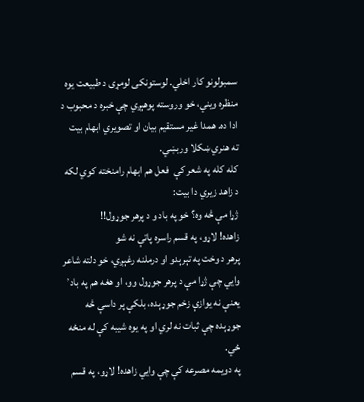سمبولونو کار اخلي. لوستونکی لومړی د طبیعت یوه منظره ویني، خو وروسته پوهېږي چې خبره د محبوب د ادا ده. همدا غیر مستقیم بیان او تصویري ابهام بیت ته هنري ښکلا وربښي.
کله کله په شعر کې  فعل هم ابهام رامنخته کوي لکه د زاهد زیري دا بیت:
ژړا مې څه وه؟ خو په باد و د پرهر جوړول!!
زاهده! لاړو، په قسم راسره پاتې نه شو
پرهر د وخت په تېرېدو او درملنه رغېږي، خو دلته شاعر وایي چې ژړا مې د پرهر جوړول وو، او هغه هم په باد٬ یعنې نه یوازې زخم جوړېده، بلکې پر داسې څه جوړېده چې ثبات نه لري او په یوه شیبه کې له منځه ځي.
په دویمه مصرعه کې چې وایي زاهده! لاړو، په قسم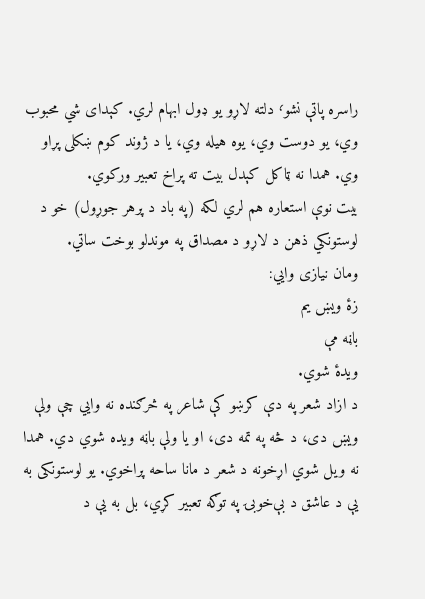راسره پاتې نشو٬ دلته لاړو یو ډول ابهام لري. کېدای شي محبوب وي، یو دوست وي، یوه هیله وي، یا د ژوند کوم ښکلی پړاو وي. همدا نه ټاکل کېدل بیت ته پراخ تعبیر ورکوي.
بیت نوې استعاره هم لري لکه (په باد د پرهر جوړول) خو د لوستونکي ذهن د لاړو د مصداق په موندلو بوخت ساتي.
ومان نیازی وایي:
زهٔ ویښ یم
باڼه مې
ویدهٔ شوي.
د ازاد شعر په دې کرښو کې شاعر په څرګنده نه وایي چې ولې ویښ دی، د څه په تمه دی، او یا ولې باڼه ویده شوي دي. همدا نه ویل شوي اړخونه د شعر د مانا ساحه پراخوي. یو لوستونکی به یې د عاشق د بې‌خوبۍ په توګه تعبیر کړي، بل به یې د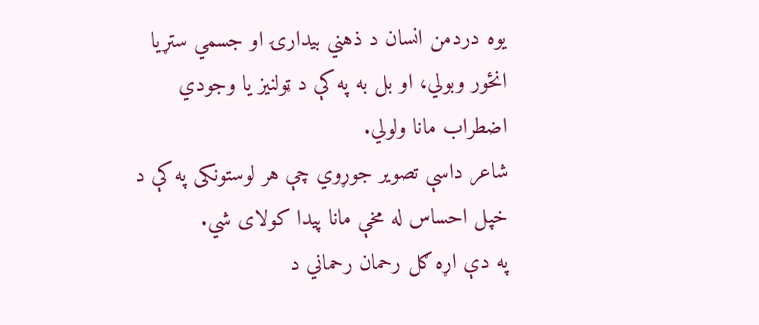یوه دردمن انسان د ذهني بیدارۍ او جسمي ستړیا انځور وبولي، او بل به په کې د ټولنیز یا وجودي اضطراب مانا ولولي.
شاعر داسې تصویر جوړوي چې هر لوستونکی په کې د خپل احساس له مخې مانا پیدا کولای شي.
په دې اړه ګل رحمان رحماني د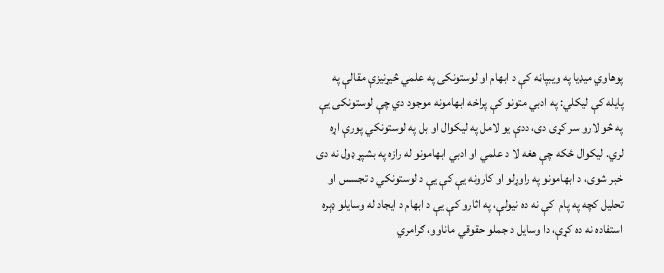پوهاوي میډیا په ویبپاڼه کې د ابهام او لوستونکی په علمي څیړنیزې مقالې په پایله کې لیکلي: په ادبي متونو کې پراخه ابهامونه موجود دي چې لوستونکی یې په څو لارو سر کړی دی، ددې یو لامل په لیکوال او بل په لوستونکي پورې اړه لري. لیکوال ځکه چې هغه لا د علمي او ادبي ابهامونو له رازه په بشپړ ډول نه دی خبر شوی، د ابهامونو په راوړلو او کارونه یې کې یې د لوستونکي د تجسس او تحلیل کچه په پام  کې نه ده نیولې، په اثارو کې یې د ابهام د ایجاد له وسایلو ډېره استفاده نه ده کړې، دا وسایل د جملو حقوقي ماناوو، ګرامري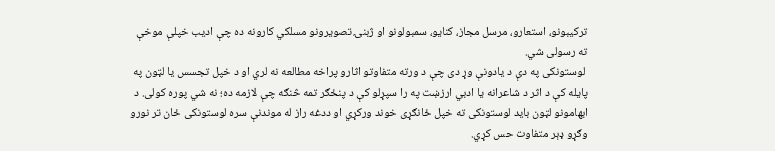ترکیبونو، استعارو، مرسل مجاز، کنایو، سمبولونو او ژبنۍ تصویرونو مسلکي کارونه ده چې ادیب خپلې موخې ته رسولی شي.
 لوستونکی په دې د یادونې وړ دی چې د ورته متفاوتو اثارو پراخه مطالعه نه لري او د خپل تجسس یا لټون په پایله کې د اثر د شاعرانه یا ادبي ارزښت په را سپړلو کې د پنځګر تمه څنګه چې لازمه ده؛ نه شي پوره کولی. د ابهامونو لټون باید لوستونکی ته خپل ځانګړی خوند ورکړي او ددغه راز له موندنې سره لوستونکی ځان تر نورو وګړو ډېر متفاوت حس کړي.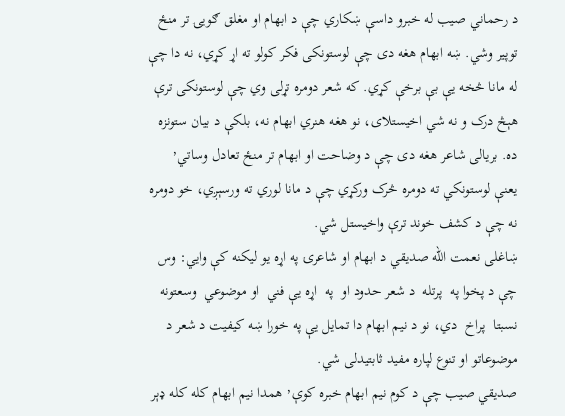د رحماني صیب له خبرو داسې ښکاري چې د ابهام او مغلق‌ ګویۍ تر منځ توپیر وشي. ښه ابهام هغه دی چې لوستونکی فکر کولو ته اړ کړي، نه دا چې له مانا څخه یې بې‌ برخې کړي. که شعر دومره تړلی وي چې لوستونکی ترې هېڅ درک و نه شي اخیستلای، نو هغه هنري ابهام نه، بلکې د بیان ستونزه ده. بریالی شاعر هغه دی چې د وضاحت او ابهام تر منځ تعادل وساتي٬ یعنې لوستونکي ته دومره څرک ورکړي چې د مانا لوري ته ورسېږي، خو دومره نه چې د کشف خوند ترې واخیستل شي.
ښاغلی نعمت الله صدیقي د ابهام او شاعرۍ په اړه یو لیکنه کې وایي: وس چې د پخوا په  پرتله  د شعر حدود او  په  اړه يې فني  او موضوعي  وسعتونه نسبتا  پراخ  دي، نو د نيم ابهام دا تمايل يې په خورا ښه کيفيت د شعر د موضوعاتو او تنوع لپاره مفيد ثابتيدلى شي.
صدیقي صیب چې د کوم نیم ابهام خبره کوې٬ همدا نیم ابهام کله کله ډېر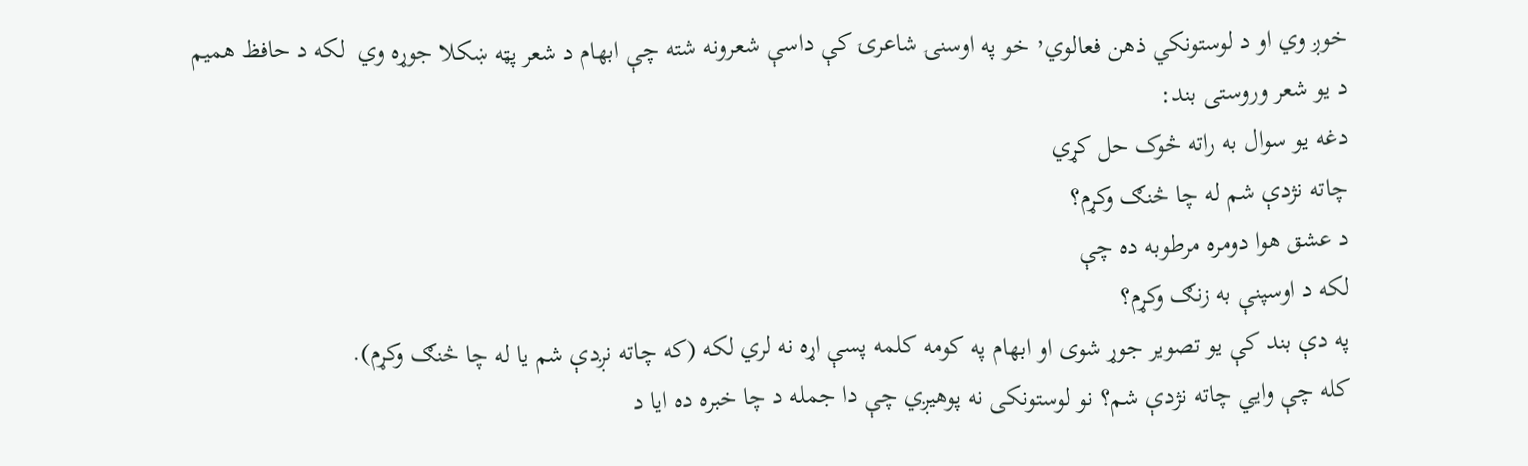خوږ وي او د لوستونکي ذهن فعالوي٬ خو په اوسنۍ شاعرۍ کې داسې شعرونه شته چې ابهام د شعر پټه ښکلا جوړه وي  لکه د حافظ همیم د یو شعر وروستی بند:
دغه یو سوال به راته څوک حل کړي
چاته نژدې شم له چا څنګ وکړم؟
د عشق هوا دومره مرطوبه ده چې
لکه د اوسپنې به زنګ وکړم؟
په دې بند کې یو تصویر جوړ شوی او ابهام په کومه کلمه پسې اړه نه لري لکه (که چاته نږدې شم یا له چا څنګ وکړم).
کله چې وایي چاته نژدې شم؟ نو لوستونکی نه پوهیږي چې دا جمله د چا خبره ده ایا د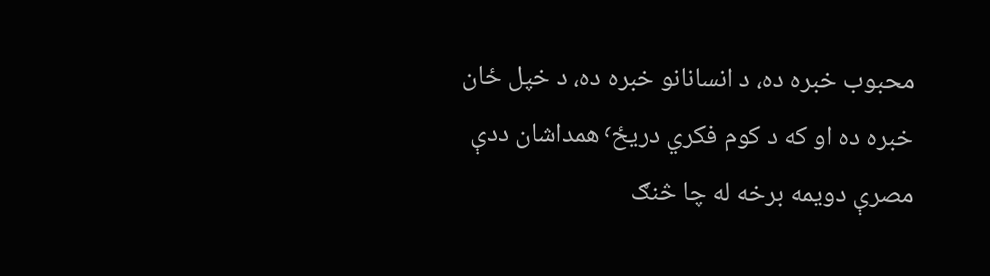محبوب خبره ده، د انسانانو خبره ده، د خپل ځان خبره ده او که د کوم فکري دریځ٬ همداشان ددې مصرې دویمه برخه له چا څنګ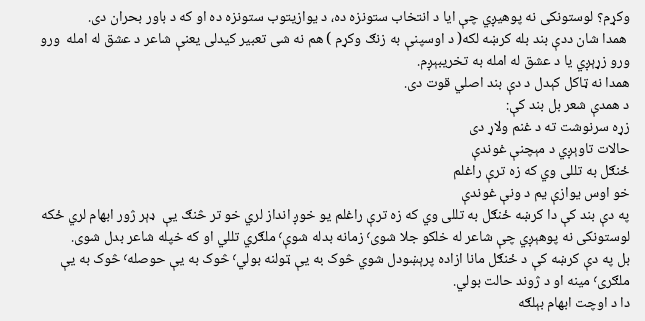وکړم؟ لوستونکی نه پوهیږي چې ایا د انتخاب ستونزه ده، د یوازیتوب ستونزه ده او که د باور بحران دی.
 همدا شان ددې بند بله کرښه لکه( د اوسپنې به زنګ وکړم ) هم نه شی تعبیر کیدلی یعنې شاعر د عشق له امله  ورو ورو زړېږي یا د عشق له امله به تخریبېږم.
همدا نه ټاکل کېدل د دې بند اصلي قوت دی.
د همدې شعر بل بند کې:
زړه سرنوشت ته د غنم ولاړ دی
حالات تاوېږي د مېچنې غوندې
ځنګل به تللی وي که زه ترې راغلم
خو اوس یوازې یم د ونې غوندې
په دې بند کې دا کرښه ځنګل به تللی وي که زه ترې راغلم یو خوږ انداز لري خو تر څنګ یې  ډېر ژور ابهام لري ځکه لوستونکی نه پوهېږي چې شاعر له خلکو جلا شوی٬ زمانه بدله شوې٬ ملګري تللي او که خپله شاعر بدل شوی.
بل په دې کرښه کې د ځنګل مانا ازاده پرېښودل شوي څوک به یې ټولنه بولي٬ څوک به یې حوصله٬ څوک به یې ملګری٬ مینه او د ژوند حالت بولي.
دا د اوچت ابهام بېلګه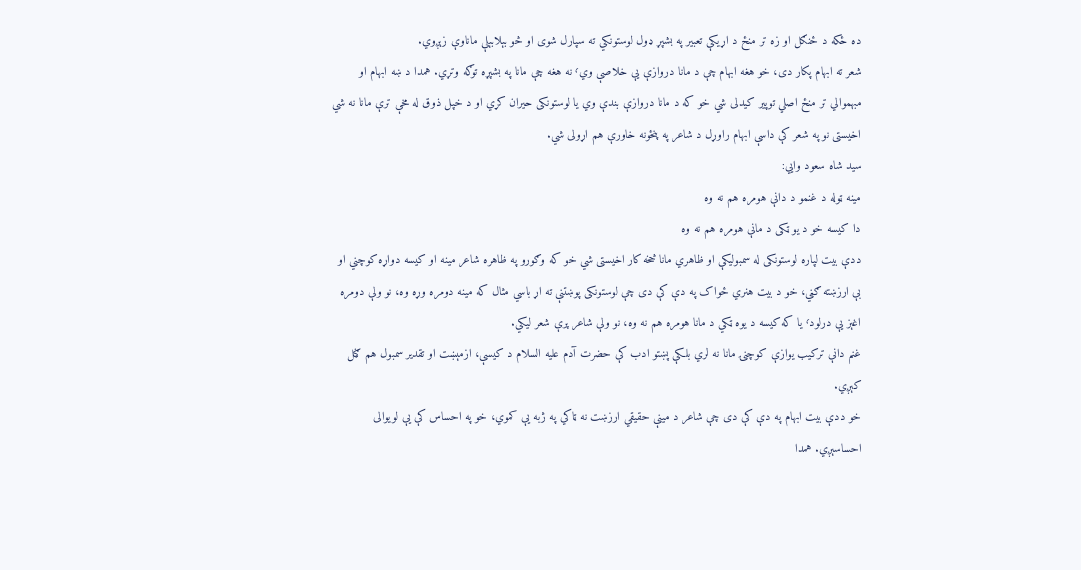ده ځکه د ځنګل او زه تر منځ د اړیکې تعبیر په بشپړ ډول لوستونکي ته سپارل شوی او څو بېلابېلې ماناوې زېږوي.
شعر ته ابهام پکار دی، خو هغه ابهام چې د مانا دروازې یې خلاصې وي٬ نه هغه چې مانا په بشپړه توګه وتړي. همدا د ښه ابهام او مبهموالي تر منځ اصلي توپیر کیدلی شي خو که د مانا دروازې بندې وي یا لوستونکی حیران کړي او د خپل ذوق له مخې ترې مانا نه شي اخیستی نو په شعر کې داسې ابهام راوړل د شاعر په پنځونه خاورې هم اړولی شي.
سید شاه سعود وایي:
مینه ټوله د غنمو د دانې هومره هم نه وه
دا کیسه خو د یو ټکی د مانې هومره هم نه وه
ددې بیت لپاره لوستونکی له سمبولیکې او ظاهري مانا څخه کار اخیستی شي خو که وګورو په ظاهره شاعر مینه او کیسه دواړه کوچني او بې‌ ارزښته ګڼي، خو د بیت هنري ځواک په دې کې دی چې لوستونکی پوښتنې ته اړ باسي مثال که مینه دومره وړه وه، نو ولې دومره اغېز یې درلود٬ یا که کیسه د یوه ټکي د مانا هومره هم نه وه، نو ولې شاعر پرې شعر لیکي.
غنم دانې ترکیب یوازې کوچنۍ مانا نه لري بلکې پښتو ادب کې حضرت آدم علیه السلام د کیسې، ازمېښت او تقدیر سمبول هم ګڼل کېږي.
خو ددې بیت ابهام په دې کې دی چې شاعر د مینې حقیقي ارزښت نه ټاکي په ژبه یې کموي، خو په احساس کې یې لویوالی احساسېږي. همدا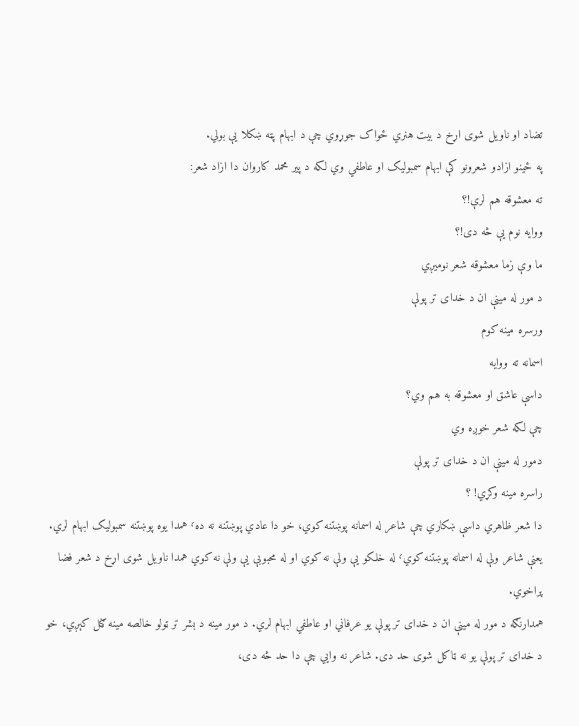تضاد او ناویل شوی اړخ د بیت هنري ځواک جوړوي چې د ابهام پټه ښکلا یې بولي.
په ځینو ازادو شعرونو کې ابهام سمبولیک او عاطفي وي لکه د پیر محمد کاروان دا ازاد شعر:
ته معشوقه هم لرې!؟
ووايه نوم يې څه دی!؟
ما وې زما معشوقه شعر نوميږي
د مور له مينې ان د خدای تر پولې
ورسره مينه کوم
اسمانه ته ووايه
داسې عاشق او معشوقه به هم وي؟
چې لکه شعر خوږه وي
دمور له مينې ان د خدای تر پولې
راسره مينه وکړي! ؟
دا شعر ظاهري داسې ښکاري چې شاعر له اسمانه پوښتنه کوي، خو دا عادي پوښتنه نه ده٬ همدا یوه پوښتنه سمبولیک ابهام لري. یعنې شاعر ولې له اسمانه پوښتنه کوي٬ له خلکو یې ولې نه کوي او له محبوبې یې ولې نه کوي همدا ناویل شوی اړخ د شعر فضا پراخوي.
همدارنګه د مور له مينې ان د خدای تر پولې یو عرفاني او عاطفي ابهام لري. د مور مینه د بشر تر ټولو خالصه مینه ګڼل کېږي، خو د خدای تر پولې یو نه ټاکل شوی حد دی. شاعر نه وایي چې دا حد څه دی،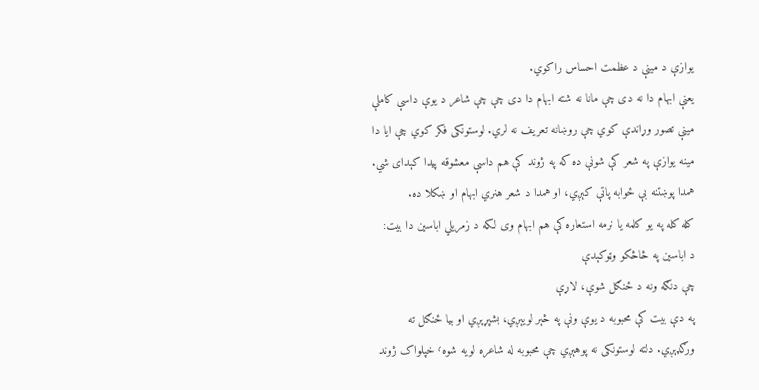یوازې د مینې د عظمت احساس راکوي.
یعنې ابهام دا نه دی چې مانا نه شته ابهام دا دی چې چې شاعر د یوې داسې کاملې مینې تصور وړاندې کوي چې روښانه تعریف نه لري. لوستونکی فکر کوي چې ایا دا مینه یوازې په شعر کې شونې ده که په ژوند کې هم داسې معشوقه پیدا کېدای شي.
همدا پوښتنه بې ځوابه پاتې کېږي، او همدا د شعر هنري ابهام او ښکلا ده.
کله کله په یو کلمه یا نرمه استعاره کې هم ابهام وی لکه د زمریلي اباسین دا بیت:
د اباسین په څاڅکو وټوکېدې
چې دنګه ونه د ځنګل شوې، لاړې
په دې بیت کې محبوبه د یوې ونې په څېر لویېږي، بشپړېږي او بیا ځنګل ته ورګډېږي. دلته لوستونکی نه پوهېږي چې محبوبه له شاعره لویه شوه٬ خپلواک ژوند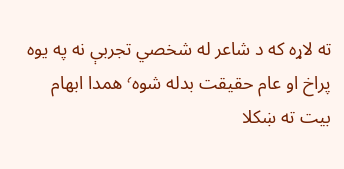ته لاړه که د شاعر له شخصي تجربې نه په یوه پراخ او عام حقیقت بدله شوه٬ همدا ابهام بیت ته ښکلا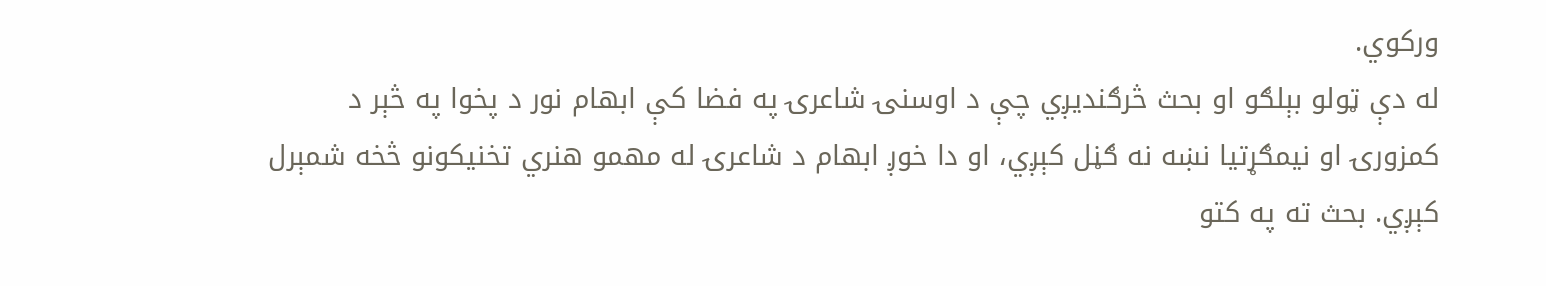ورکوي.
له دې ټولو بېلګو او بحث څرګندیږي چې د اوسنۍ شاعرۍ په فضا کې ابهام نور د پخوا په څېر د کمزورۍ او نیمګړتیا نښه نه ګڼل کېږي، او دا خوږ ابهام د شاعرۍ له مهمو هنري تخنیکونو څخه شمېرل کېږي. بحث ته په کتو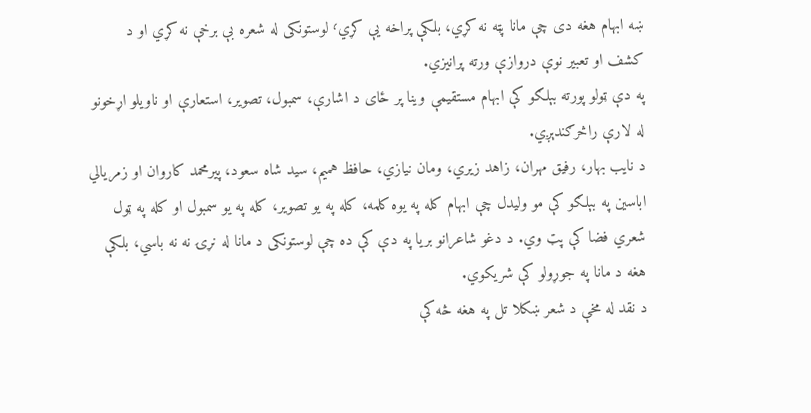ښه ابهام هغه دی چې مانا پټه نه کړي، بلکې پراخه یې کړي٬ لوستونکی له شعره بې‌ برخې نه کړي او د کشف او تعبیر نوې دروازې ورته پرانیزي.
په دې ټولو پورته بېلګو کې ابهام مستقیمې وینا پر ځای د اشارې، سمبول، تصویر، استعارې او ناویلو اړخونو له لارې راڅرګندېږي.
د نایب بهار، رفیق مهران، زاهد زیري، ومان نیازي، حافظ همیم، سید شاه سعود، پیرمحمد کاروان او زمریالي اباسین په بېلګو کې مو ولیدل چې ابهام کله په یوه کلمه، کله په یو تصویر، کله په یو سمبول او کله په ټول شعري فضا کې پټ وي. د دغو شاعرانو بریا په دې کې ده چې لوستونکی د مانا له نړۍ نه نه باسي، بلکې هغه د مانا په جوړولو کې شریکوي.
د نقد له مخې د شعر ښکلا تل په هغه څه کې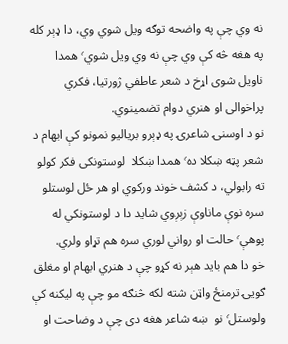نه وي چې په واضحه توګه ویل شوي وي، دا ډېر کله په هغه څه کې وي چې نه وي ویل شوي٬ همدا ناویل شوی اړخ د شعر عاطفي ژورتیا، فکري پراخوالی او هنري دوام تضمینوي.
نو د اوسنۍ شاعرۍ په ډېرو بریالیو نمونو کې ابهام د شعر پټه ښکلا ده٬ همدا ښکلا  لوستونکی فکر کولو ته رابولي، د کشف خوند ورکوي او هر ځل لوستلو سره نوې ماناوې زېږوي شاید دا د لوستونکي له پوهې٬ حالت او رواني لوري سره هم تړاو ولري.
خو دا هم باید هېر نه کړو چې د هنري ابهام او مغلق‌ ګویۍ ترمنځ واټن شته لکه څنګه مو چې په لیکنه کې ولوستل٬ نو  ښه شاعر هغه دی چې د وضاحت او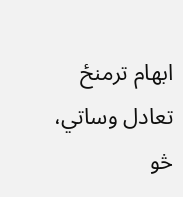ابهام ترمنځ تعادل وساتي، څو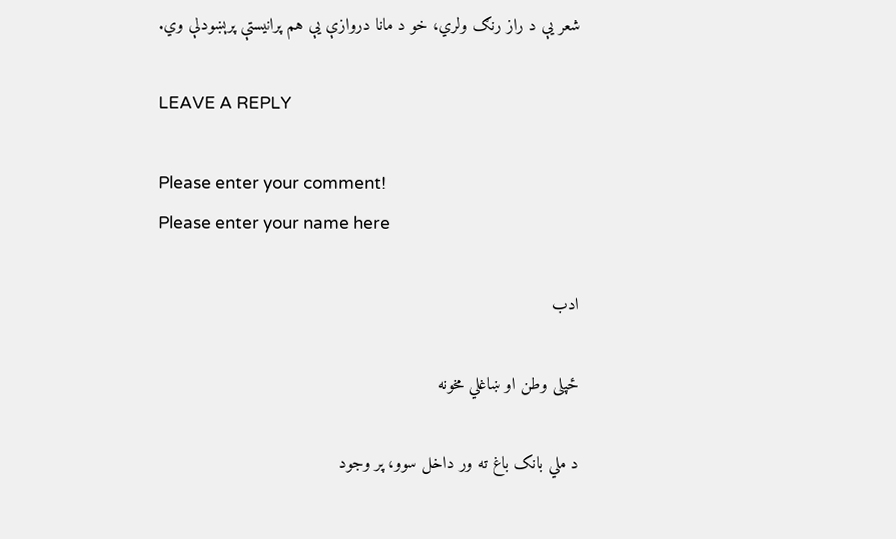شعر یې د راز رنګ ولري، خو د مانا دروازې یې هم پرانیستې پرېښودلې وي.

LEAVE A REPLY

Please enter your comment!
Please enter your name here

ادب

ځپلی وطن او ښاغلي مخونه

د ملي بانک باغ ته ور داخل سوو، پر وجود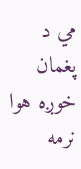مي د پغمان خوږه هوا نرمه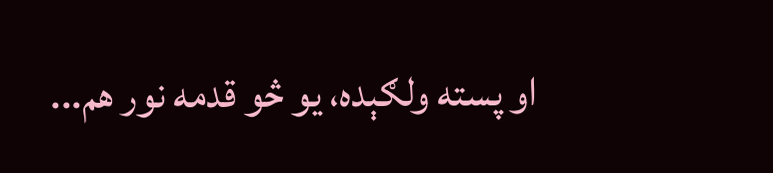او پسته ولګېده، یو څو قدمه نور هم...